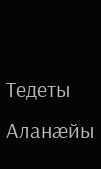Тедеты Аланӕйы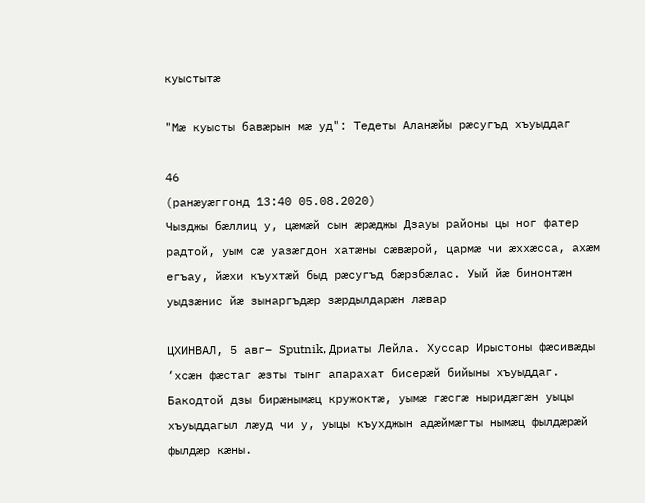куыстытӕ

"Мӕ куысты бавæрын мæ уд": Тедеты Аланӕйы рӕсугъд хъуыддаг

46
(ранӕуӕггонд 13:40 05.08.2020)
Чызджы бæллиц у, цæмæй сын æрæджы Дзауы районы цы ног фатер радтой, уым сæ уазæгдон хатæны сæвæрой, цармæ чи æххæсса, ахæм егъау, йæхи къухтæй быд рæсугъд бæрзбæлас. Уый йæ бинонтæн уыдзæнис йæ зынаргъдæр зæрдылдарæн лæвар

ЦХИНВАЛ, 5 авг– Sputnik, Дриаты Лейла. Хуссар Ирыстоны фæсивæды ‘хсæн фæстаг ӕзты тынг апарахат бисерæй бийыны хъуыддаг. Бакодтой дзы бирӕнымӕц кружоктæ, уымæ гæсгæ ныридæгæн уыцы хъуыддагыл лæуд чи у, уыцы къухджын адæймæгты нымæц фылдæрæй фылдæр кæны.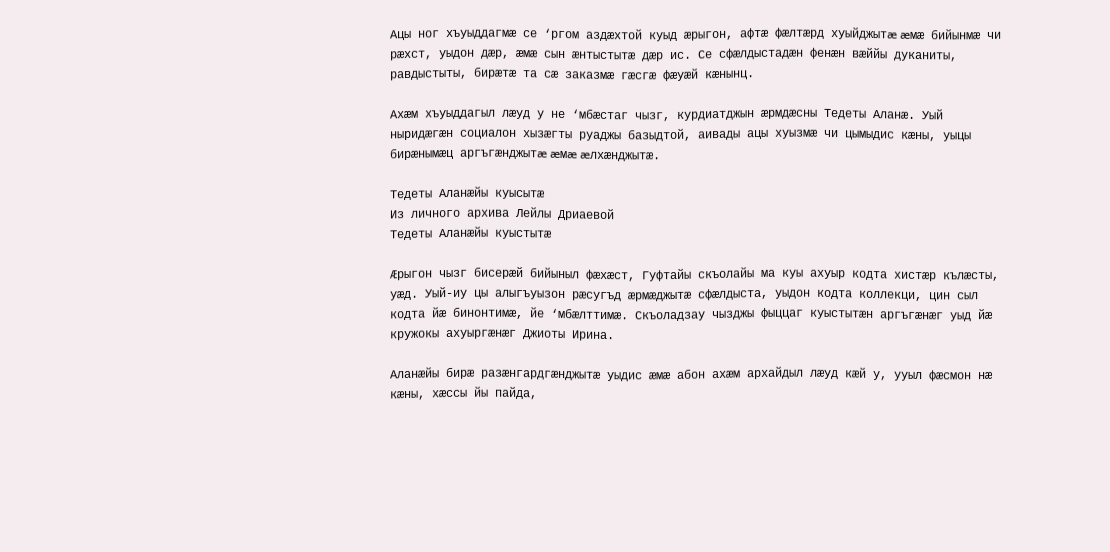Ацы ног хъуыддагмæ се ‘ргом аздæхтой куыд æрыгон, афтæ фæлтæрд хуыйджытæ æмæ бийынмæ чи рæхст, уыдон дæр, æмæ сын æнтыстытæ дӕр ис. Се сфæлдыстадæн фенæн вæййы дуканиты, равдыстыты, бирæтæ та сæ заказмæ гæсгæ фæуæй кæнынц.

Ахæм хъуыддагыл лæуд у не ‘мбæстаг чызг, курдиатджын æрмдæсны Тедеты Аланæ. Уый ныридæгæн социалон хызæгты руаджы базыдтой, аивады ацы хуызмæ чи цымыдис кæны, уыцы бирæнымæц аргъгæнджытæ æмæ æлхæнджытæ.

Тедеты Аланӕйы куысытӕ
Из личного архива Лейлы Дриаевой
Тедеты Аланӕйы куыстытӕ

Æрыгон чызг бисерæй бийыныл фæхæст, Гуфтайы скъолайы ма куы ахуыр кодта хистæр кълæсты, уæд. Уый-иу цы алыгъуызон рæсугъд æрмæджытæ сфæлдыста, уыдон кодта коллекци, цин сыл кодта йæ бинонтимæ, йе ‘мбæлттимæ. Скъоладзау чызджы фыццаг куыстытæн аргъгæнæг уыд йæ кружокы ахуыргæнæг Джиоты Ирина.

Аланæйы бирæ разæнгардгæнджытæ уыдис æмæ абон ахæм архайдыл лæуд кæй у, ууыл фæсмон нæ кæны, хæссы йы пайда,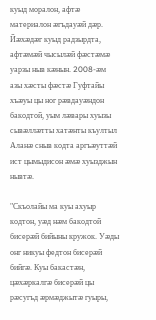куыд моралон, афтæ материалон æгъдауæй дæр. Йæхæдæг куыд радзырдта, афтæмæй чысылæй фæстæмæ уарзы ныв кӕнын. 2008-æм азы хæсты фæстæ Гуфтайы хъæуы цы ног рæвдауæндон бакодтой, уым лæвары хуызы сывæллæтты хатæнты къултыл Аланæ сныв кодта аргъæуттæй ист цымыдисон æмæ хуызджын нывтæ.

"Скъолайы ма куы ахуыр кодтон, уæд нæм бакодтой бисерæй бийыны кружок. Уæды онг никуы федтон бисерæй бийгæ. Куы бакастӕн, цæхæркалгæ бисерæй цы рæсугъд æрмæджытæ гуыры,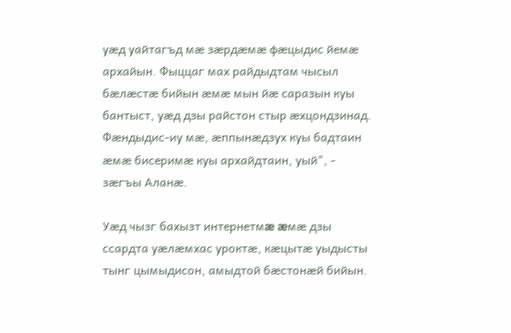уæд уайтагъд мæ зæрдæмæ фæцыдис йемæ архайын. Фыццаг мах райдыдтам чысыл бæлæстæ бийын æмæ мын йæ саразын куы бантыст, уæд дзы райстон стыр æхцондзинад. Фæндыдис-иу мæ, æппынæдзух куы бадтаин æмæ бисеримæ куы архайдтаин, уый", - зæгъы Аланæ.

Уæд чызг бахызт интернетмæ æмæ дзы ссардта уӕлӕмхас уроктæ, кæцытæ уыдысты тынг цымыдисон, амыдтой бæстонæй бийын.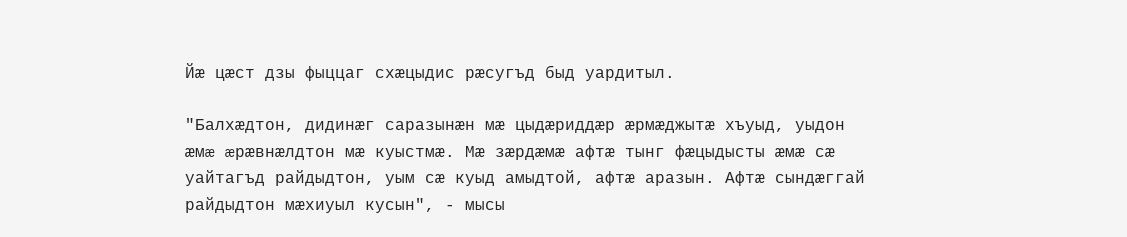Йæ цæст дзы фыццаг схæцыдис рæсугъд быд уардитыл.

"Балхæдтон, дидинæг саразынæн мæ цыдæриддæр æрмæджытæ хъуыд, уыдон æмæ æрæвнæлдтон мæ куыстмæ. Мæ зæрдæмæ афтæ тынг фæцыдысты æмæ сæ уайтагъд райдыдтон, уым сæ куыд амыдтой, афтæ аразын. Афтæ сындæггай райдыдтон мæхиуыл кусын", - мысы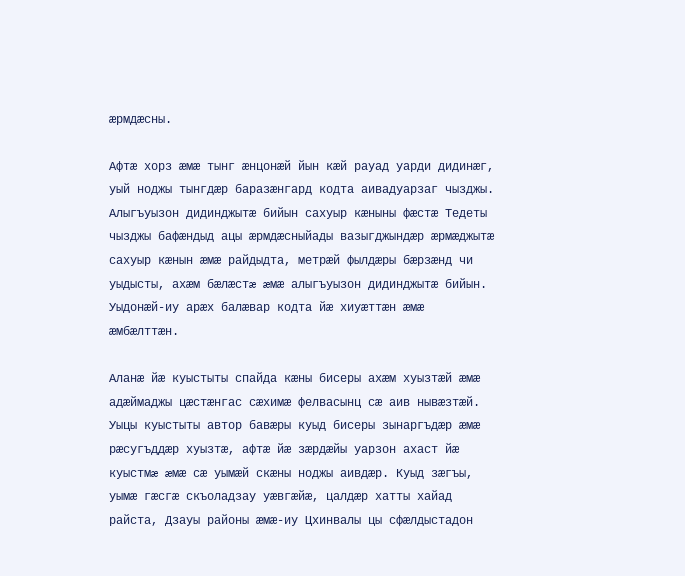ӕрмдӕсны.

Афтæ хорз ӕмӕ тынг æнцонæй йын кæй рауад уарди дидинæг, уый ноджы тынгдæр баразæнгард кодта аивадуарзаг чызджы. Алыгъуызон дидинджытæ бийын сахуыр кæныны фæстæ Тедеты чызджы бафæндыд ацы æрмдæсныйады вазыгджындæр æрмæджытæ сахуыр кæнын æмæ райдыдта, метрæй фылдæры бæрзæнд чи уыдысты, ахæм бæлæстæ æмæ алыгъуызон дидинджытæ бийын. Уыдонæй-иу арæх балæвар кодта йæ хиуæттæн æмæ æмбæлттæн.

Аланæ йæ куыстыты спайда кæны бисеры ахæм хуызтæй æмæ адæймаджы цæстæнгас сæхимæ фелвасынц сæ аив нывæзтæй. Уыцы куыстыты автор бавæры куыд бисеры зынаргъдæр æмæ рæсугъддæр хуызтæ, афтæ йæ зæрдæйы уарзон ахаст йæ куыстмæ æмæ сæ уымæй скæны ноджы аивдæр. Куыд зæгъы, уымæ гæсгæ скъоладзау уæвгæйæ, цалдæр хатты хайад райста, Дзауы районы æмæ-иу Цхинвалы цы сфæлдыстадон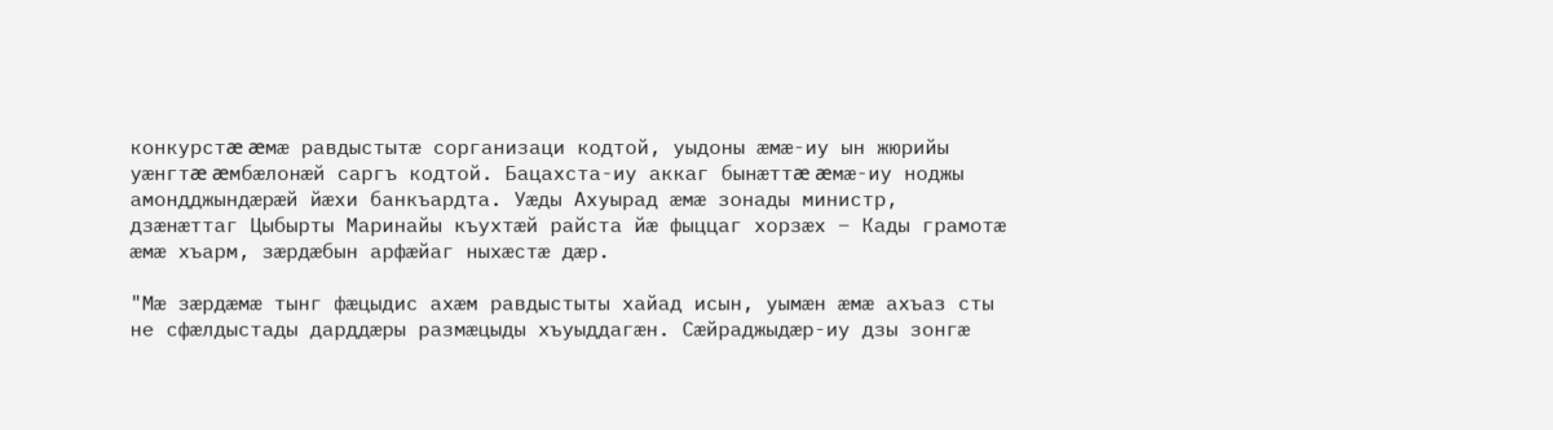конкурстæ æмæ равдыстытæ сорганизаци кодтой, уыдоны æмæ-иу ын жюрийы уæнгтæ æмбæлонæй саргъ кодтой. Бацахста-иу аккаг бынæттæ æмæ-иу ноджы амондджындæрæй йæхи банкъардта. Уæды Ахуырад æмæ зонады министр, дзæнæттаг Цыбырты Маринайы къухтæй райста йæ фыццаг хорзæх – Кады грамотæ æмæ хъарм, зæрдæбын арфæйаг ныхæстæ дæр.

"Мæ зæрдæмæ тынг фæцыдис ахæм равдыстыты хайад исын, уымæн æмæ ахъаз сты не сфæлдыстады дарддæры размæцыды хъуыддагæн. Сæйраджыдæр-иу дзы зонгæ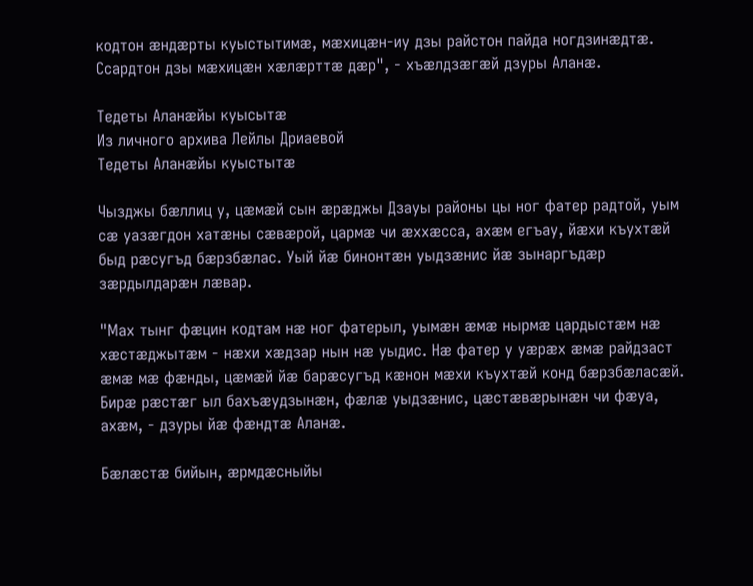кодтон æндæрты куыстытимæ, мæхицæн-иу дзы райстон пайда ногдзинӕдтӕ. Ссардтон дзы мæхицæн хæлæрттæ дæр", - хъæлдзæгæй дзуры Аланæ.

Тедеты Аланӕйы куысытӕ
Из личного архива Лейлы Дриаевой
Тедеты Аланӕйы куыстытӕ

Чызджы бæллиц у, цæмæй сын æрæджы Дзауы районы цы ног фатер радтой, уым сæ уазæгдон хатæны сæвæрой, цармæ чи æххæсса, ахæм егъау, йæхи къухтæй быд рæсугъд бæрзбæлас. Уый йæ бинонтæн уыдзæнис йæ зынаргъдæр зæрдылдарæн лæвар.

"Мах тынг фæцин кодтам нæ ног фатерыл, уымæн æмæ нырмæ цардыстæм нæ хæстæджытӕм - нæхи хæдзар нын нæ уыдис. Нæ фатер у уæрæх æмæ райдзаст æмæ мæ фæнды, цæмæй йæ барæсугъд кæнон мæхи къухтæй конд бæрзбæласæй. Бирæ рæстæг ыл бахъæудзынæн, фæлæ уыдзæнис, цæстæвæрынæн чи фæуа, ахæм, - дзуры йæ фæндтæ Аланæ.

Бæлæстæ бийын, æрмдæсныйы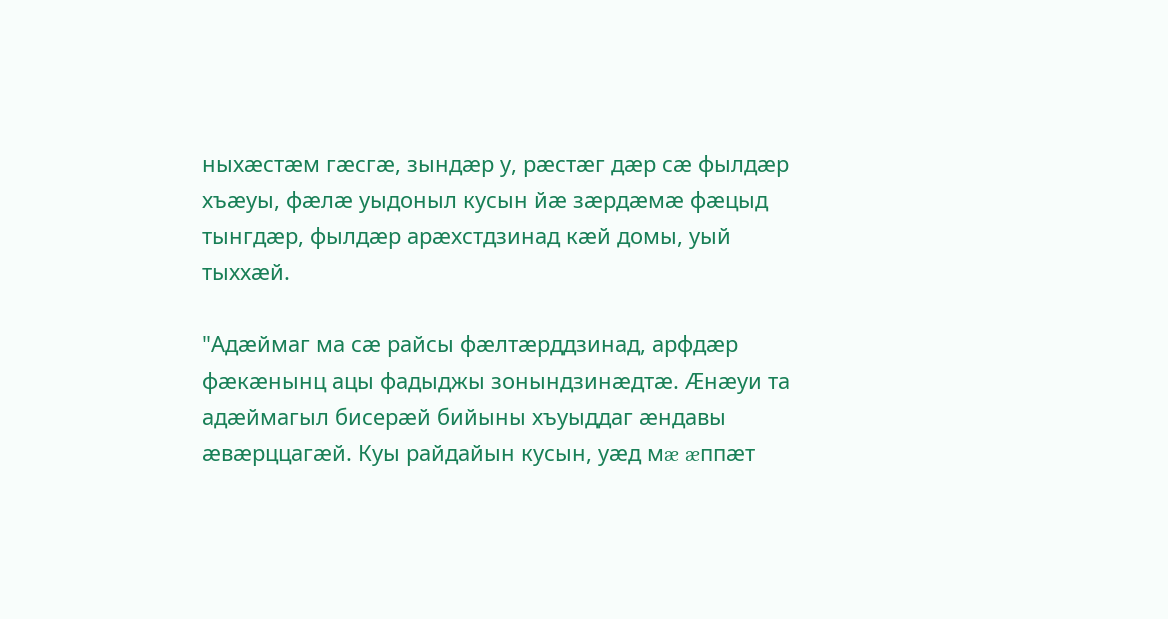ныхæстæм гæсгæ, зындæр у, рæстæг дæр сæ фылдæр хъæуы, фæлæ уыдоныл кусын йæ зæрдæмæ фæцыд тынгдæр, фылдæр арæхстдзинад кæй домы, уый тыххæй.

"Адæймаг ма сæ райсы фæлтæрддзинад, арфдæр фæкæнынц ацы фадыджы зонындзинæдтæ. Æнæуи та адæймагыл бисерæй бийыны хъуыддаг æндавы æвæрццагæй. Куы райдайын кусын, уæд мæ æппæт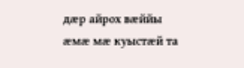дæр айрох вæййы æмæ мæ куыстæй та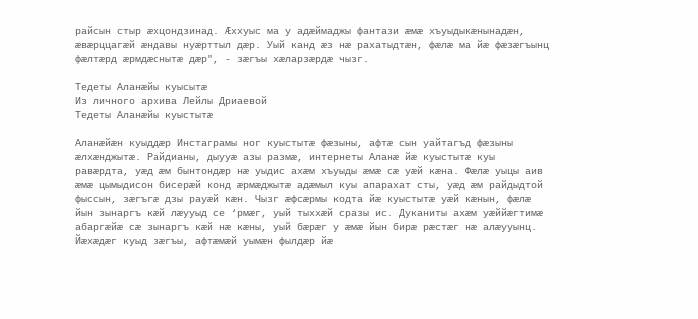райсын стыр æхцондзинад. Æххуыс ма у адæймаджы фантази æмæ хъуыдыкæнынадæн, æвæрццагæй æндавы нуæрттыл дæр. Уый канд æз нæ рахатыдтæн, фæлæ ма йæ фæзæгъынц фæлтæрд æрмдæснытæ дӕр", - зæгъы хæларзæрдæ чызг.

Тедеты Аланӕйы куысытӕ
Из личного архива Лейлы Дриаевой
Тедеты Аланӕйы куыстытӕ

Аланæйæн куыддæр Инстаграмы ног куыстытæ фæзыны, афтæ сын уайтагъд фæзыны æлхæнджытæ. Райдианы, дыууæ азы размæ, интернеты Аланæ йæ куыстытæ куы равæрдта, уæд æм бынтондæр нæ уыдис ахæм хъуыды æмæ сæ уæй кæна. Фæлæ уыцы аив æмæ цымыдисон бисерæй конд æрмæджытæ адæмыл куы апарахат сты, уæд æм райдыдтой фыссын, зæгъгæ дзы рауæй кæн. Чызг æфсæрмы кодта йæ куыстытæ уæй кæнын, фæлæ йын зынаргъ кæй лæууыд се ‘рмæг, уый тыххæй сразы ис. Дуканиты ахæм уæййæгтимæ абаргæйæ сæ зынаргъ кæй нæ кæны, уый бæрæг у æмæ йын бирæ рæстæг нæ алæууынц. Йæхæдæг куыд зæгъы, афтæмæй уымæн фылдæр йæ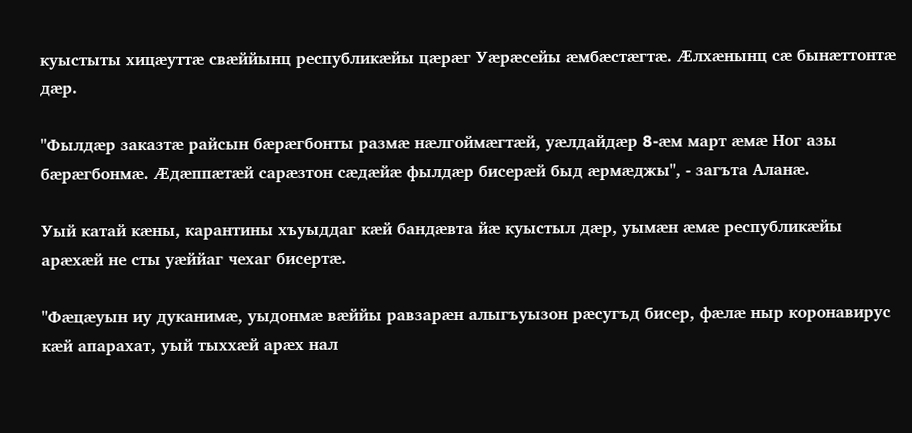куыстыты хицæуттæ свæййынц республикæйы цæрæг Уæрæсейы ӕмбæстæгтæ. Æлхæнынц сæ бынӕттонтӕ дæр.

"Фылдæр заказтæ райсын бæрæгбонты размæ нæлгоймæгтæй, уæлдайдæр 8-æм март æмæ Ног азы бæрæгбонмæ. Æдæппæтæй сарæзтон сæдæйæ фылдæр бисерæй быд æрмæджы", - загъта Аланæ.

Уый катай кӕны, карантины хъуыддаг кӕй бандæвта йæ куыстыл дæр, уымæн æмæ республикӕйы арæхæй не сты уæййаг чехаг бисертæ.

"Фæцæуын иу дуканимæ, уыдонмæ вæййы равзарæн алыгъуызон рæсугъд бисер, фæлæ ныр коронавирус кæй апарахат, уый тыххæй арæх нал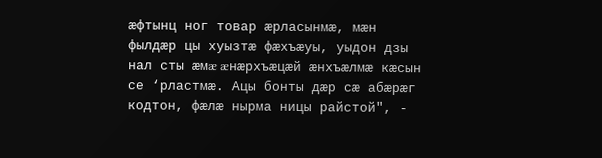æфтынц ног товар æрласынмæ, мæн фылдæр цы хуызтæ фæхъæуы, уыдон дзы нал сты æмæ æнæрхъæцæй æнхъæлмæ кæсын се ‘рластмæ. Ацы бонты дæр сæ абæрæг кодтон, фæлæ нырма ницы райстой", -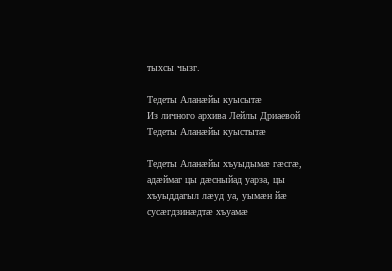тыхсы чызг.

Тедеты Аланӕйы куысытӕ
Из личного архива Лейлы Дриаевой
Тедеты Аланӕйы куыстытӕ

Тедеты Аланæйы хъуыдымæ гæсгæ, адæймаг цы дæсныйад уарза, цы хъуыддагыл лæуд уа, уымæн йæ сусæгдзинæдтæ хъуамæ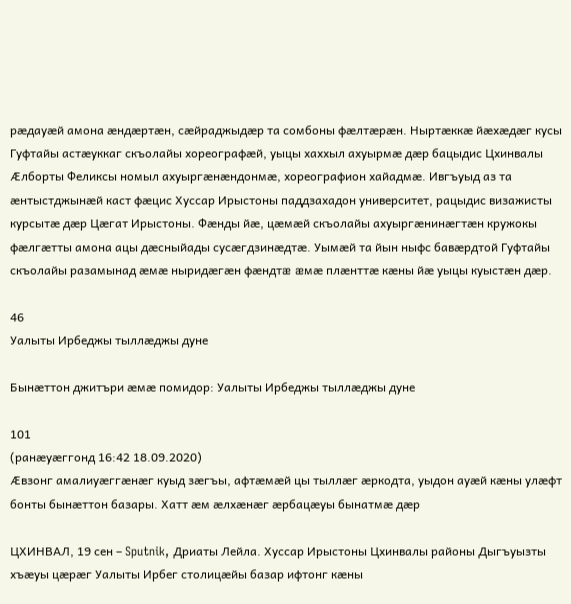рæдауæй амона æндæртæн, сæйраджыдæр та сомбоны фæлтæрæн. Ныртæккæ йæхæдæг кусы Гуфтайы астæуккаг скъолайы хореографæй, уыцы хаххыл ахуырмæ дæр бацыдис Цхинвалы Æлборты Феликсы номыл ахуыргæнæндонмæ, хореографион хайадмæ. Ивгъуыд аз та æнтыстджынæй каст фæцис Хуссар Ирыстоны паддзахадон университет, рацыдис визажисты курсытæ дæр Цæгат Ирыстоны. Фæнды йæ, цæмæй скъолайы ахуыргæнинæгтæн кружокы фæлгæтты амона ацы дæсныйады сусæгдзинæдтæ. Уымæй та йын ныфс бавæрдтой Гуфтайы скъолайы разамынад æмæ ныридæгæн фæндтæ æмæ плæнттæ кæны йæ уыцы куыстæн дæр.

46
Уалыты Ирбеджы тыллæджы дуне

Бынæттон джитъри æмæ помидор: Уалыты Ирбеджы тыллæджы дуне

101
(ранӕуӕггонд 16:42 18.09.2020)
Æвзонг амалиуæггæнæг куыд зæгъы, афтæмæй цы тыллæг æркодта, уыдон ауæй кæны улæфт бонты бынæттон базары. Хатт æм æлхæнæг æрбацæуы бынатмæ дæр

ЦХИНВАЛ, 19 сен – Sputnik, Дриаты Лейла. Хуссар Ирыстоны Цхинвалы районы Дыгъуызты хъæуы цæрæг Уалыты Ирбег столицæйы базар ифтонг кæны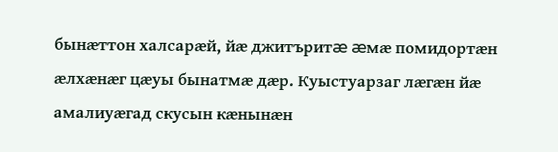бынæттон халсарæй, йæ джитъритæ æмæ помидортæн æлхæнæг цæуы бынатмæ дæр. Куыстуарзаг лæгæн йæ амалиуæгад скусын кæнынæн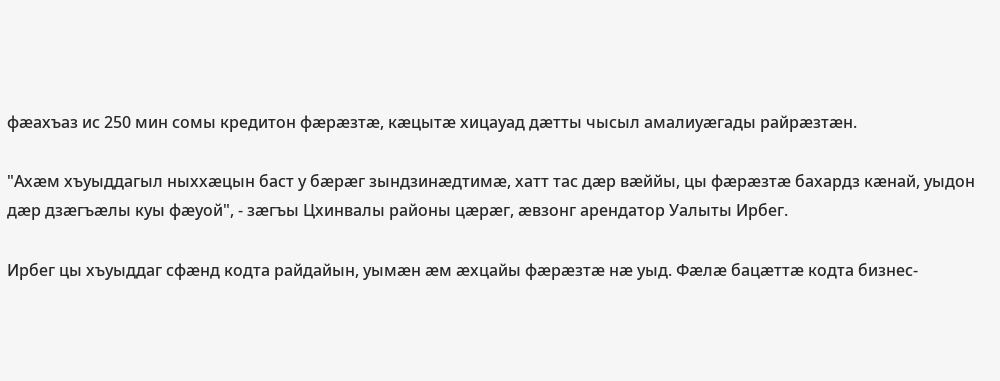фæахъаз ис 250 мин сомы кредитон фæрæзтæ, кæцытæ хицауад дæтты чысыл амалиуæгады райрæзтæн.

"Ахæм хъуыддагыл ныххæцын баст у бæрæг зындзинæдтимæ, хатт тас дæр вæййы, цы фæрæзтæ бахардз кæнай, уыдон дæр дзæгъæлы куы фæуой", - зӕгъы Цхинвалы районы цæрæг, æвзонг арендатор Уалыты Ирбег.

Ирбег цы хъуыддаг сфæнд кодта райдайын, уымæн æм æхцайы фæрæзтæ нæ уыд. Фӕлӕ бацæттæ кодта бизнес-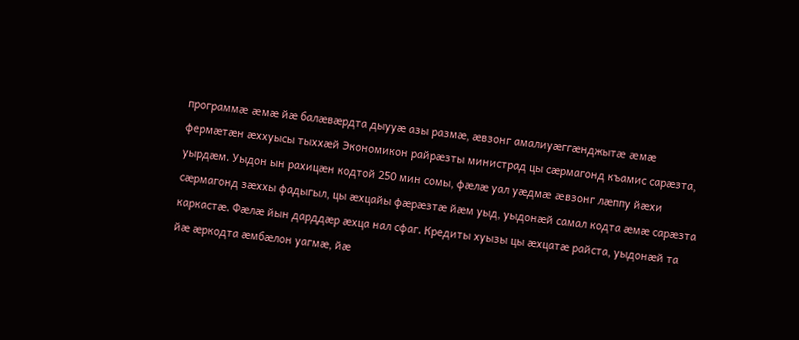программæ æмæ йæ балæвæрдта дыууæ азы размæ, æвзонг амалиуæггæнджытæ æмæ фермæтæн æххуысы тыххæй Экономикон райрæзты министрад цы сæрмагонд къамис сарæзта, уырдæм. Уыдон ын рахицæн кодтой 250 мин сомы, фӕлӕ уал уæдмæ æвзонг лæппу йæхи сæрмагонд зæххы фадыгыл, цы æхцайы фæрæзтæ йæм уыд, уыдонӕй самал кодта ӕмӕ сарæзта каркастæ. Фæлæ йын дарддæр æхца нал сфаг. Кредиты хуызы цы æхцатæ райста, уыдонæй та йӕ ӕркодта ӕмбӕлон уагмæ, йæ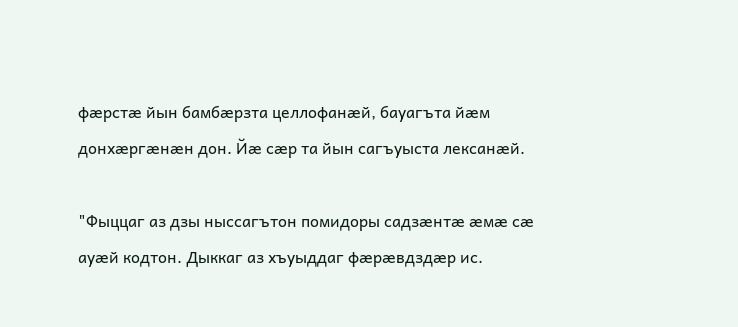фæрстæ йын бамбæрзта целлофанæй, бауагъта йæм донхæргæнæн дон. Йæ сæр та йын сагъуыста лексанæй.

"Фыццаг аз дзы ныссагътон помидоры садзæнтæ ӕмӕ сӕ ауӕй кодтон. Дыккаг аз хъуыддаг фæрæвдздæр ис.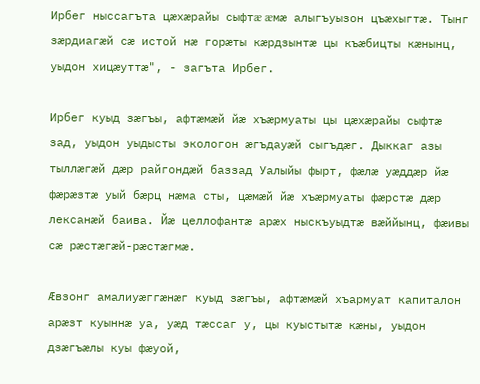Ирбег ныссагъта цæхæрайы сыфтæ æмæ алыгъуызон цъæхыгтæ. Тынг зæрдиагæй сæ истой нæ горæты кæрдзынтæ цы къæбицты кæнынц, уыдон хицæуттæ", - загъта Ирбег.

Ирбег куыд зæгъы, афтæмæй йæ хъӕрмуаты цы цæхæрайы сыфтæ зад, уыдон уыдысты экологон æгъдауæй сыгъдæг. Дыккаг азы тыллæгæй дæр райгондӕй баззад Уалыйы фырт, фæлæ уæддæр йæ фæрæзтæ уый бæрц нæма сты, цæмæй йæ хъӕрмуаты фæрстæ дæр лексанæй баива. Йæ целлофантæ арæх ныскъуыдтæ вæййынц, фæивы сæ рæстæгæй-рæстæгмæ.

Æвзонг амалиуæггæнæг куыд зæгъы, афтæмæй хъармуат капиталон арæзт куыннæ уа, уæд тæссаг у, цы куыстытæ кæны, уыдон дзӕгъӕлы куы фӕуой,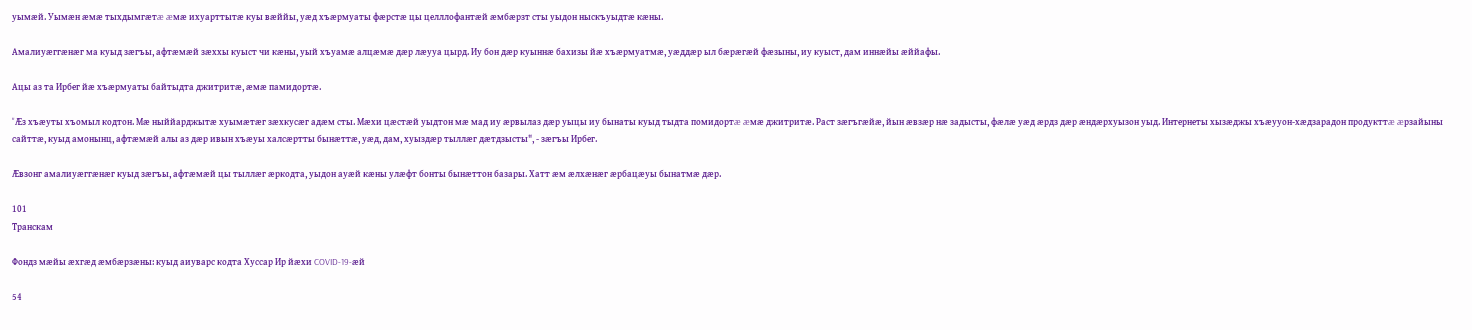уымæй. Уымӕн ӕмӕ тыхдымгæтæ æмæ ихуарттытæ куы вæййы, уæд хъӕрмуаты фæрстæ цы целллофантæй æмбæрзт сты уыдон ныскъуыдтæ кæны.

Амалиуæггæнæг ма куыд зæгъы, афтæмæй зæххы куыст чи кæны, уый хъуамæ алцæмæ дæр лæууа цырд. Иу бон дæр куыннæ бахизы йæ хъӕрмуатмæ, уæддæр ыл бæрæгæй фæзыны, иу куыст, дам иннæйы æййафы.

Ацы аз та Ирбег йæ хъæрмуаты байтыдта джитритæ, ӕмӕ памидортӕ.

"Æз хъæуты хъомыл кодтон. Мæ ныййарджытæ хуымæтæг зæхкусæг адæм сты. Мæхи цæстæй уыдтон мæ мад иу æрвылаз дæр уыцы иу бынаты куыд тыдта помидортæ æмæ джитритæ. Раст зæгъгæйæ, йын æвзæр нæ задысты, фæлæ уæд æрдз дæр æндæрхуызон уыд. Интернеты хызæджы хъæууон-хæдзарадон продукттæ æрзайыны сайттæ, куыд амонынц, афтæмæй алы аз дæр ивын хъæуы халсæртты бынæттæ, уæд, дам, хуыздæр тыллæг дæтдзысты", - зæгъы Ирбег.

Æвзонг амалиуæггæнæг куыд зæгъы, афтæмæй цы тыллæг æркодта, уыдон ауæй кæны улæфт бонты бынæттон базары. Хатт æм æлхæнæг æрбацæуы бынатмæ дæр.

101
Транскам

Фондз мæйы æхгæд æмбæрзæны: куыд аиуварс кодта Хуссар Ир йæхи COVID-19-æй

54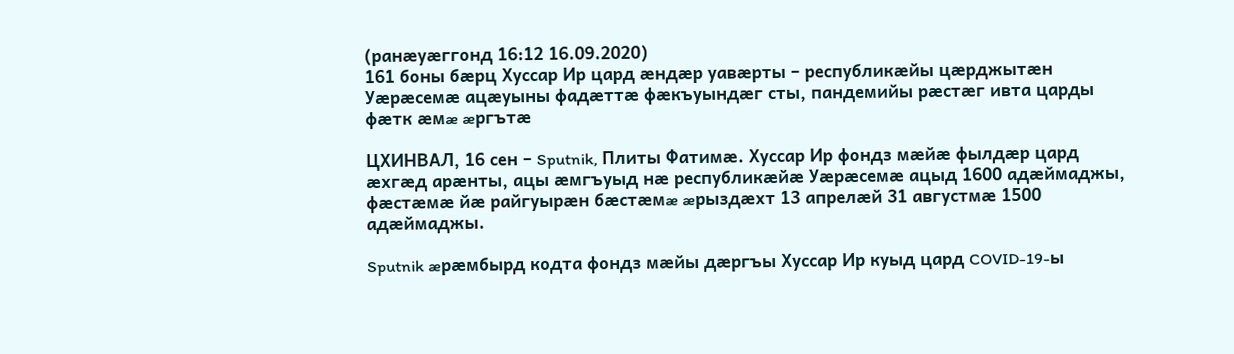(ранӕуӕггонд 16:12 16.09.2020)
161 боны бӕрц Хуссар Ир цард æндæр уавæрты – республикæйы цæрджытæн Уæрæсемæ ацæуыны фадæттæ фæкъуындæг сты, пандемийы рæстæг ивта царды фæтк æмæ æргътæ

ЦХИНВАЛ, 16 сен – Sputnik, Плиты Фатимæ. Хуссар Ир фондз мæйæ фылдæр цард æхгæд арæнты, ацы æмгъуыд нæ республикæйæ Уæрæсемæ ацыд 1600 адӕймаджы, фæстæмæ йæ райгуырæн бæстæмæ æрыздæхт 13 апрелӕй 31 августмӕ 1500 адӕймаджы.

Sputnik æрæмбырд кодта фондз мæйы дæргъы Хуссар Ир куыд цард COVID-19-ы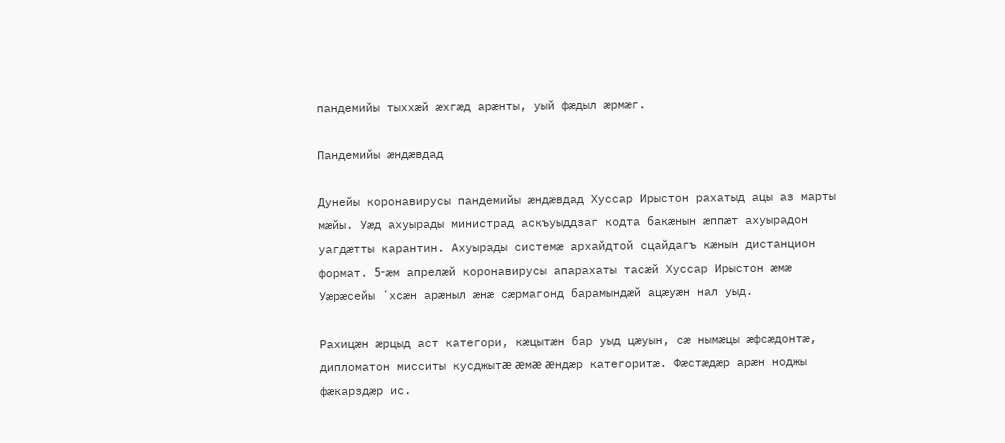пандемийы тыххæй æхгæд арæнты, уый фæдыл æрмæг.

Пандемийы æндæвдад

Дунейы коронавирусы пандемийы ӕндӕвдад Хуссар Ирыстон рахатыд ацы аз марты мӕйы. Уӕд ахуырады министрад аскъуыддзаг кодта бакӕнын ӕппӕт ахуырадон уагдӕтты карантин. Ахуырады системӕ архайдтой сцайдагъ кӕнын дистанцион формат. 5-æм апрелӕй коронавирусы апарахаты тасӕй Хуссар Ирыстон ӕмӕ Уӕрӕсейы ʻхсӕн арӕныл ӕнӕ сӕрмагонд барамындӕй ацӕуӕн нал уыд.

Рахицæн æрцыд аст категори, кæцытæн бар уыд цæуын, сæ нымæцы æфсæдонтæ, дипломатон мисситы кусджытæ æмæ æндæр категоритæ. Фæстæдæр арæн ноджы фæкарздæр ис.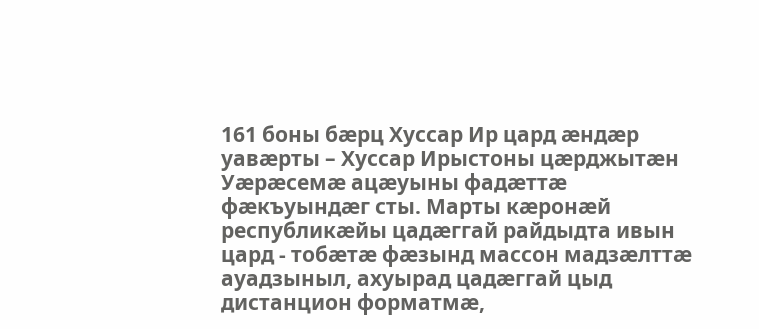161 боны бӕрц Хуссар Ир цард æндæр уавæрты – Хуссар Ирыстоны цæрджытæн Уæрæсемæ ацæуыны фадæттæ фæкъуындæг сты. Марты кæронæй республикæйы цадæггай райдыдта ивын цард - тобæтæ фæзынд массон мадзæлттæ ауадзыныл, ахуырад цадæггай цыд дистанцион форматмæ,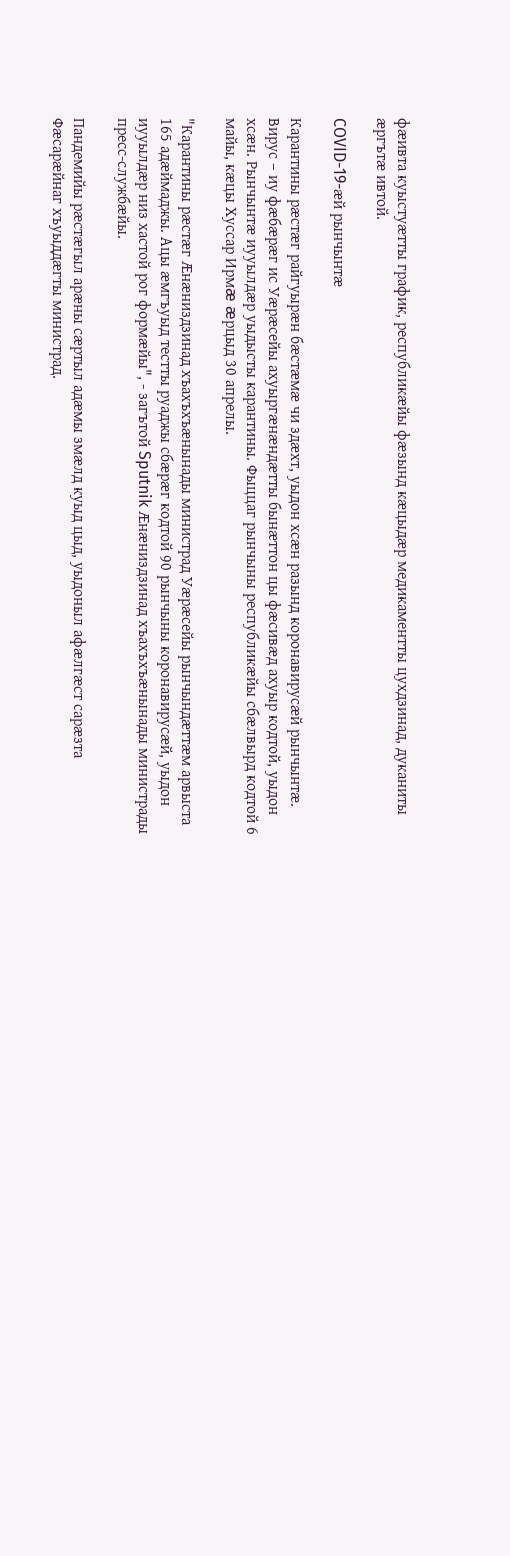фæивта куыстуæтты график, республикæйы фæзынд кæцыдæр медикаментты цухдзинад, дуканиты æргътæ ивтой.

COVID-19-æй рынчынтæ

Карантины рæстæг райгуырæн бæстæмæ чи здæхт, уыдон хсæн разынд коронавирусæй рынчынтæ. Вирус – иу фæбæрæг ис Уæрæсейы ахуыргæнæндæтты бынæттон цы фæсивæд ахуыр кодтой, уыдон хсæн. Рынчынтæ иууылдæр уыдысты карантины. Фыццаг рынчыны республикæйы сбæлвырд кодтой 6 майы, кæцы Хуссар Ирмæ æрцыд 30 апрелы.

"Карантины рæстæг Ӕнæниздзинад хъахъхъæнынады министрад Уæрæсейы рынчындæттæм арвыста 165 адæймаджы. Ацы æмгъуыд тестты руаджы сбæрæг кодтой 90 рынчыны коронавирусæй, уыдон иууылдæр низ хастой рог формæйы", - загътой Sputnik Ӕнӕниздзинад хъахъхъӕнынады министрады пресс-службæйы.

Пандемийы рӕстӕгыл арӕны сӕртыл адӕмы змӕлд куыд цыд, уыдоныл афӕлгӕст сарӕзта Фӕсарӕйнаг хъуыддӕгты министрад.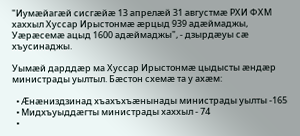"Иумӕйагӕй сисгӕйӕ 13 апрелӕй 31 августмӕ РХИ ФХМ хаххыл Хуссар Ирыстонмӕ ӕрцыд 939 адӕймаджы, Уӕрӕсемӕ ацыд 1600 адӕймаджы", - дзырдæуы сæ хъусинаджы.

Уымӕй дарддӕр ма Хуссар Ирыстонмӕ цыдысты ӕндӕр министрады уылтыл. Бæстон схемæ та у ахæм:

  • Ӕнӕниздзинад хъахъхъӕнынады министрады уылты -165
  • Мидхъуыддӕгты министрады хаххыл - 74
  •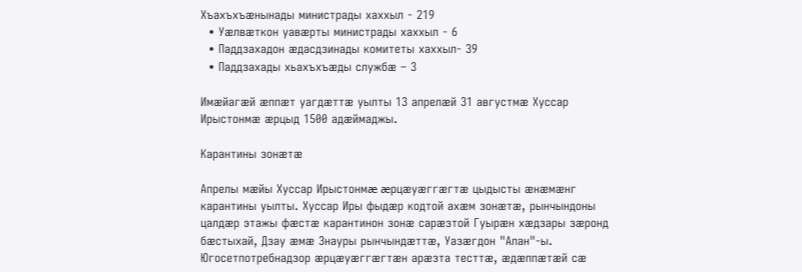Хъахъхъӕнынады министрады хаххыл - 219
  • Уӕлвӕткон уавӕрты министрады хаххыл - 6
  • Паддзахадон ӕдасдзинады комитеты хаххыл- 39
  • Паддзахады хьахъхъӕды службӕ – 3

Имӕйагӕй ӕппӕт уагдӕттӕ уылты 13 апрелӕй 31 августмӕ Хуссар Ирыстонмӕ ӕрцыд 1500 адӕймаджы.

Карантины зонæтæ

Апрелы мæйы Хуссар Ирыстонмæ æрцæуæггæгтæ цыдысты æнæмæнг карантины уылты. Хуссар Иры фыдæр кодтой ахæм зонæтæ, рынчындоны цалдæр этажы фæстæ карантинон зонæ сарæзтой Гуырæн хæдзары зæронд бæстыхай, Дзау æмæ Знауры рынчындæттæ, Уазæгдон "Алан"-ы. Югосетпотребнадзор æрцæуæггæгтæн арæзта тесттæ, æдæппæтæй сæ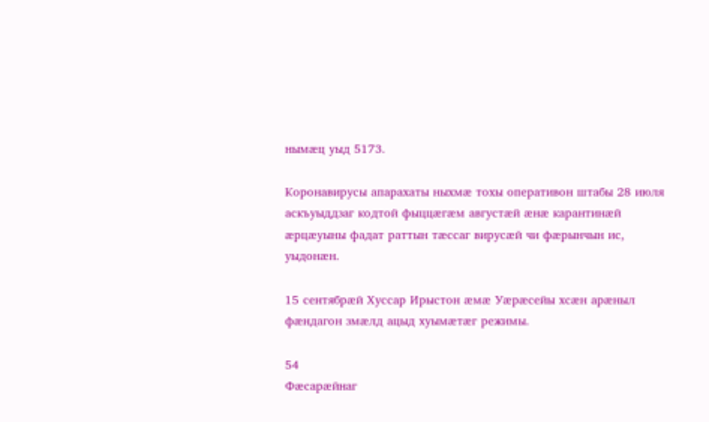нымæц уыд 5173.

Коронавирусы апарахаты ныхмæ тохы оперативон штабы 28 июля аскъуыддзаг кодтой фыццæгæм августæй æнæ карантинæй æрцæуыны фадат раттын тæссаг вирусæй чи фæрынчын ис, уыдонæн.

15 сентябрæй Хуссар Ирыстон æмæ Уæрæсейы хсæн арæныл фæндагон змæлд ацыд хуымæтæг режимы.

54
Фӕсарӕйнаг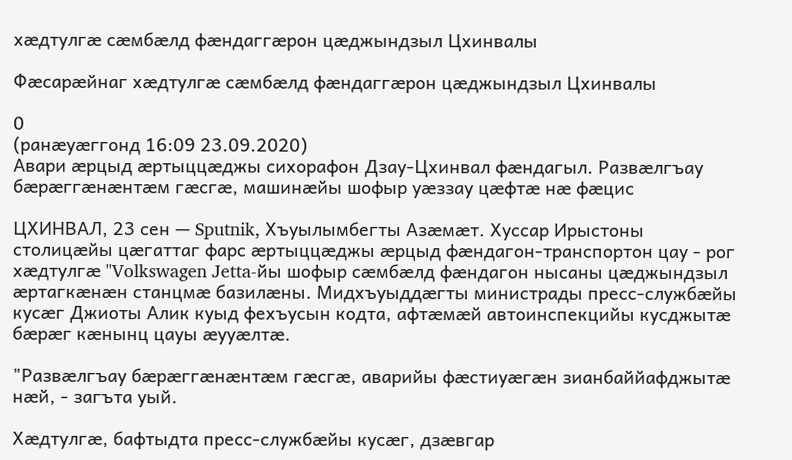хӕдтулгӕ сӕмбӕлд фӕндаггӕрон цӕджындзыл Цхинвалы

Фӕсарӕйнаг хӕдтулгӕ сӕмбӕлд фӕндаггӕрон цӕджындзыл Цхинвалы

0
(ранӕуӕггонд 16:09 23.09.2020)
Авари ӕрцыд ӕртыццӕджы сихорафон Дзау-Цхинвал фӕндагыл. Развӕлгъау бӕрӕггӕнӕнтӕм гӕсгӕ, машинӕйы шофыр уӕззау цӕфтӕ нӕ фӕцис

ЦХИНВАЛ, 23 сен — Sputnik, Хъуылымбегты Азӕмӕт. Хуссар Ирыстоны столицӕйы цӕгаттаг фарс ӕртыццӕджы ӕрцыд фӕндагон-транспортон цау - рог хӕдтулгӕ "Volkswagen Jetta-йы шофыр сӕмбӕлд фӕндагон нысаны цӕджындзыл ӕртагкӕнӕн станцмӕ базилӕны. Мидхъуыддӕгты министрады пресс-службӕйы кусӕг Джиоты Алик куыд фехъусын кодта, афтӕмӕй автоинспекцийы кусджытӕ бӕрӕг кӕнынц цауы ӕууӕлтӕ.

"Развӕлгъау бӕрӕггӕнӕнтӕм гӕсгӕ, аварийы фӕстиуӕгӕн зианбаййафджытӕ нӕй, - загъта уый.

Хӕдтулгӕ, бафтыдта пресс-службӕйы кусӕг, дзӕвгар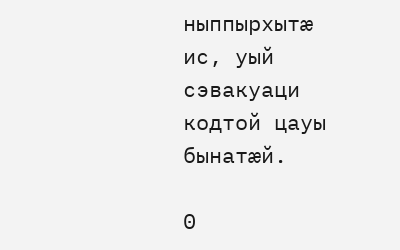ныппырхытӕ ис, уый сэвакуаци кодтой цауы бынатӕй.

0